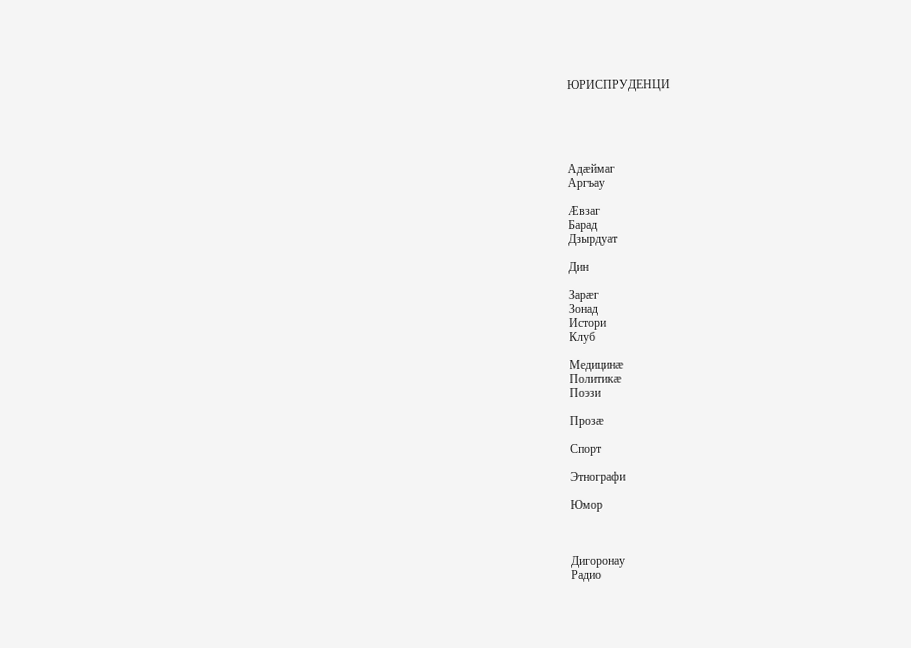ЮРИСПРУДЕНЦИ





Адæймаг
Аргъау

Æвзаг
Барад
Дзырдуат

Дин

Зарæг
Зонад
Истори
Клуб

Медицинæ
Политикæ
Поэзи

Прозæ

Спорт

Этнографи

Юмор



Дигоронау
Радио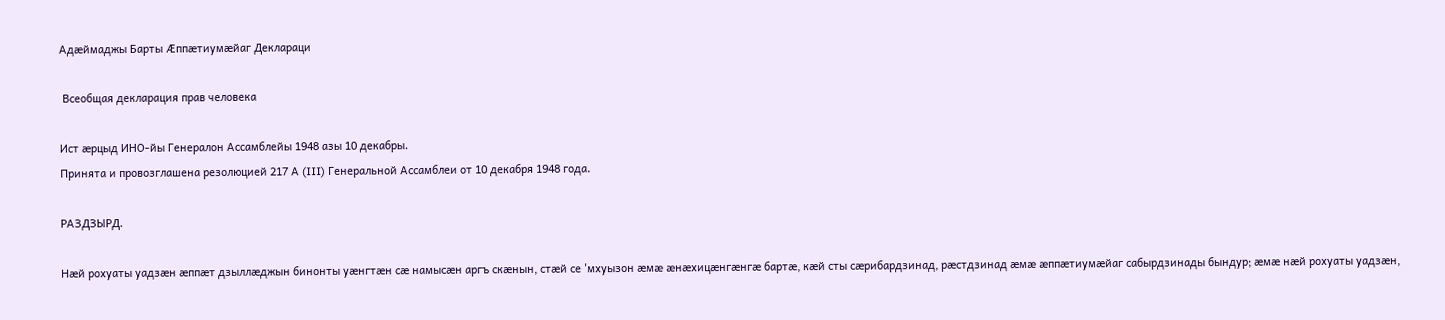Адæймаджы Барты Æппæтиумæйаг Деклараци

 Всеобщая декларация прав человека

Ист æрцыд ИНО-йы Генералон Ассамблейы 1948 азы 10 декабры.
Принята и провозглашена резолюцией 217 А (III) Генеральной Ассамблеи от 10 декабря 1948 года.

РАЗДЗЫРД.

Нæй рохуаты уадзæн æппæт дзыллæджын бинонты уæнгтæн сæ намысæн аргъ скæнын, стæй се 'мхуызон æмæ æнæхицæнгæнгæ бартæ, кæй сты сæрибардзинад, рæстдзинад æмæ æппæтиумæйаг сабырдзинады бындур; æмæ нæй рохуаты уадзæн,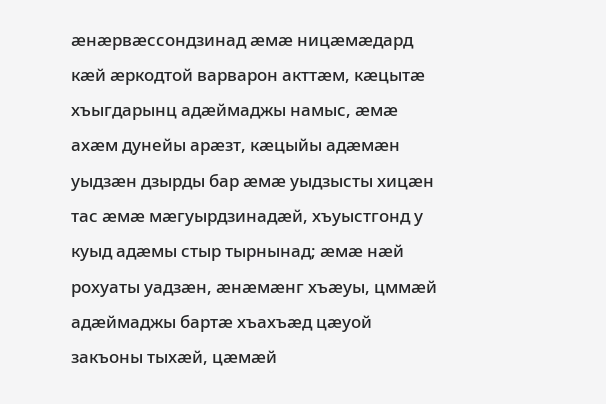æнæрвæссондзинад æмæ ницæмæдард кæй æркодтой варварон акттæм, кæцытæ хъыгдарынц адæймаджы намыс, æмæ ахæм дунейы арæзт, кæцыйы адæмæн уыдзæн дзырды бар æмæ уыдзысты хицæн тас æмæ мæгуырдзинадæй, хъуыстгонд у куыд адæмы стыр тырнынад; æмæ нæй рохуаты уадзæн, æнæмæнг хъæуы, цммæй адæймаджы бартæ хъахъæд цæуой закъоны тыхæй, цæмæй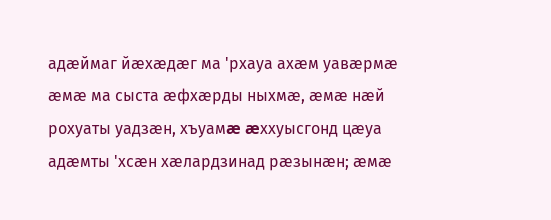адæймаг йæхæдæг ма 'рхауа ахæм уавæрмæ æмæ ма сыста æфхæрды ныхмæ, æмæ нæй рохуаты уадзæн, хъуамæ æххуысгонд цæуа адæмты 'хсæн хæлардзинад рæзынæн; æмæ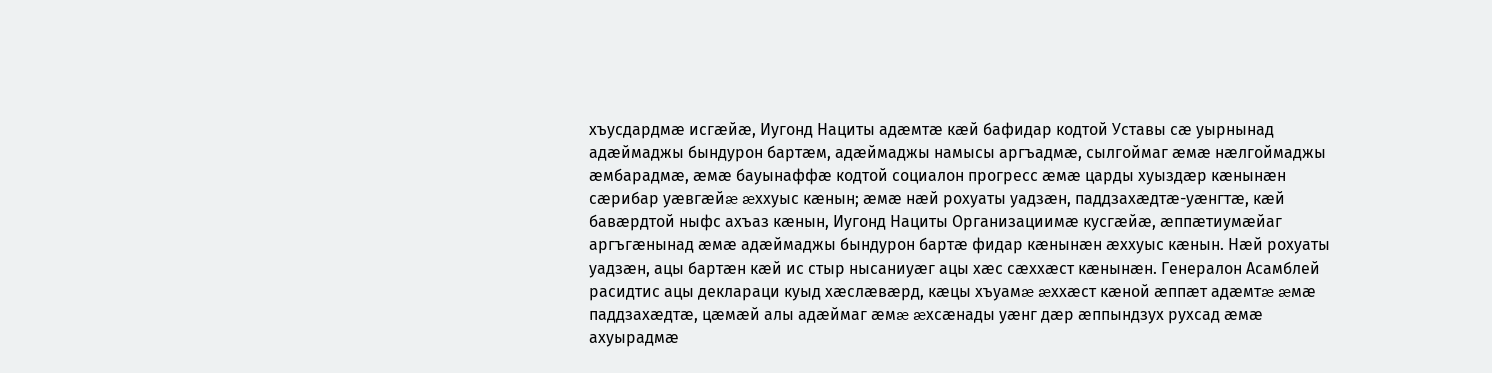хъусдардмæ исгæйæ, Иугонд Нациты адæмтæ кæй бафидар кодтой Уставы сæ уырнынад адæймаджы бындурон бартæм, адæймаджы намысы аргъадмæ, сылгоймаг æмæ нæлгоймаджы æмбарадмæ, æмæ бауынаффæ кодтой социалон прогресс æмæ царды хуыздæр кæнынæн сæрибар уæвгæйæ æххуыс кæнын; æмæ нæй рохуаты уадзæн, паддзахæдтæ-уæнгтæ, кæй бавæрдтой ныфс ахъаз кæнын, Иугонд Нациты Организациимæ кусгæйæ, æппæтиумæйаг аргъгæнынад æмæ адæймаджы бындурон бартæ фидар кæнынæн æххуыс кæнын. Нæй рохуаты уадзæн, ацы бартæн кæй ис стыр нысаниуæг ацы хæс сæххæст кæнынæн. Генералон Асамблей расидтис ацы деклараци куыд хæслæвæрд, кæцы хъуамæ æххæст кæной æппæт адæмтæ æмæ паддзахæдтæ, цæмæй алы адæймаг æмæ æхсæнады уæнг дæр æппындзух рухсад æмæ ахуырадмæ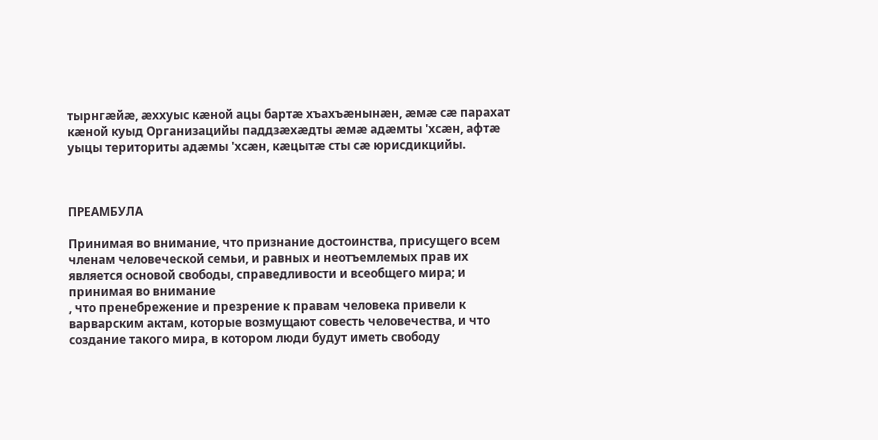тырнгæйæ, æххуыс кæной ацы бартæ хъахъæнынæн, æмæ сæ парахат кæной куыд Организацийы паддзæхæдты æмæ адæмты 'хсæн, афтæ уыцы териториты адæмы 'хсæн, кæцытæ сты сæ юрисдикцийы.



ПРЕАМБУЛА

Принимая во внимание, что признание достоинства, присущего всем членам человеческой семьи, и равных и неотъемлемых прав их является основой свободы, справедливости и всеобщего мира; и
принимая во внимание
, что пренебрежение и презрение к правам человека привели к варварским актам, которые возмущают совесть человечества, и что создание такого мира, в котором люди будут иметь свободу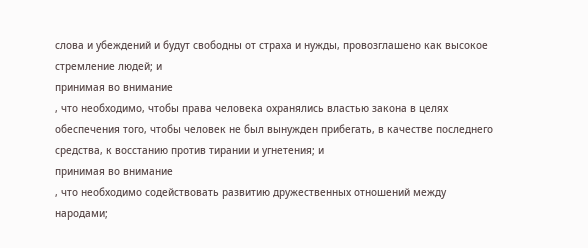слова и убеждений и будут свободны от страха и нужды, провозглашено как высокое стремление людей; и
принимая во внимание
, что необходимо, чтобы права человека охранялись властью закона в целях обеспечения того, чтобы человек не был вынужден прибегать, в качестве последнего средства, к восстанию против тирании и угнетения; и
принимая во внимание
, что необходимо содействовать развитию дружественных отношений между народами;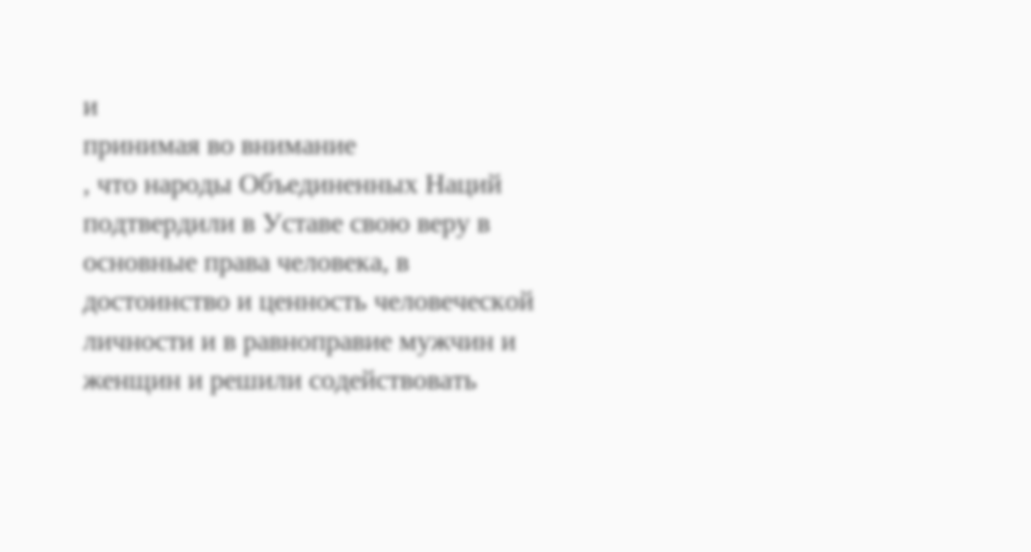и
принимая во внимание
, что народы Объединенных Наций подтвердили в Уставе свою веру в основные права человека, в достоинство и ценность человеческой личности и в равноправие мужчин и женщин и решили содействовать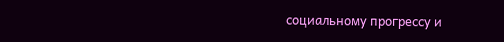социальному прогрессу и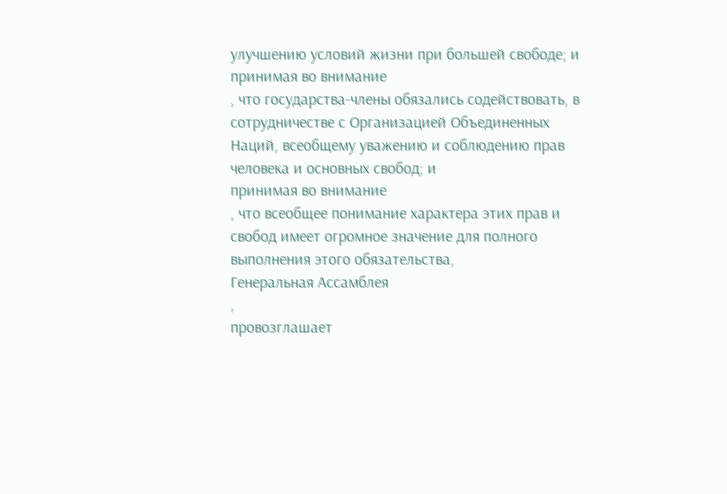улучшению условий жизни при большей свободе; и
принимая во внимание
, что государства-члены обязались содействовать, в сотрудничестве с Организацией Объединенных Наций, всеобщему уважению и соблюдению прав человека и основных свобод; и
принимая во внимание
, что всеобщее понимание характера этих прав и свобод имеет огромное значение для полного выполнения этого обязательства,
Генеральная Ассамблея
,
провозглашает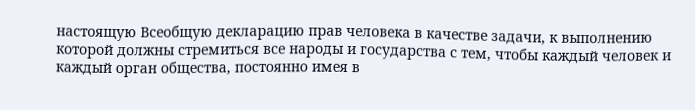настоящую Всеобщую декларацию прав человека в качестве задачи, к выполнению которой должны стремиться все народы и государства с тем, чтобы каждый человек и каждый орган общества, постоянно имея в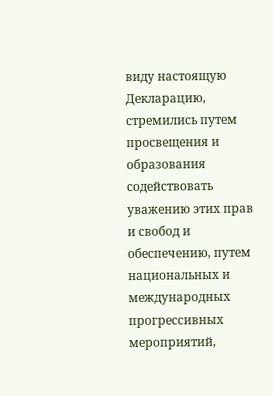виду настоящую Декларацию, стремились путем просвещения и образования содействовать уважению этих прав и свобод и обеспечению, путем национальных и международных прогрессивных мероприятий,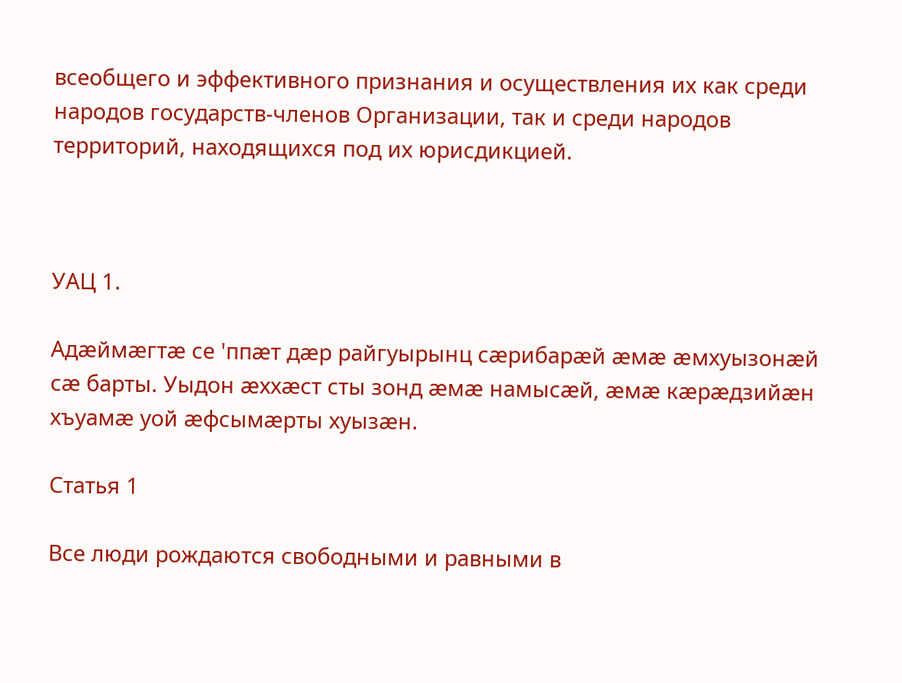всеобщего и эффективного признания и осуществления их как среди народов государств-членов Организации, так и среди народов территорий, находящихся под их юрисдикцией.



УАЦ 1.

Адæймæгтæ се 'ппæт дæр райгуырынц сæрибарæй æмæ æмхуызонæй сæ барты. Уыдон æххæст сты зонд æмæ намысæй, æмæ кæрæдзийæн хъуамæ уой æфсымæрты хуызæн.

Статья 1

Все люди рождаются свободными и равными в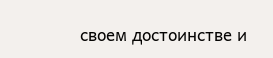своем достоинстве и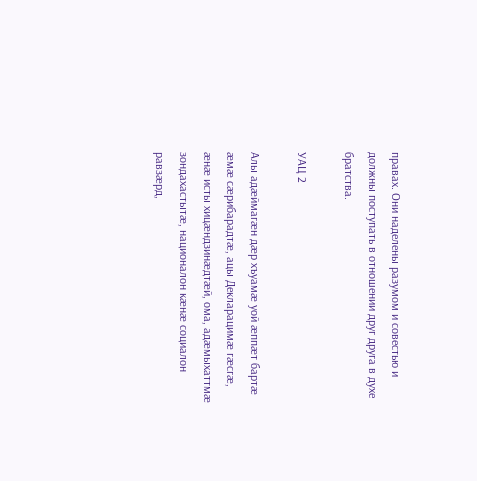правах. Они наделены разумом и совестью и должны поступать в отношении друг друга в духе братства.

УАЦ 2

Алы адæймагæн дæр хъуамæ уой æппæт бартæ æмæ сæрибарадтæ, ацы Декларацимæ гæсгæ, æнæ исты хицæндзинæдтæй, ома, адæмыхаттмæ зондахастытæ, националон кæнæ социалон равзæрд,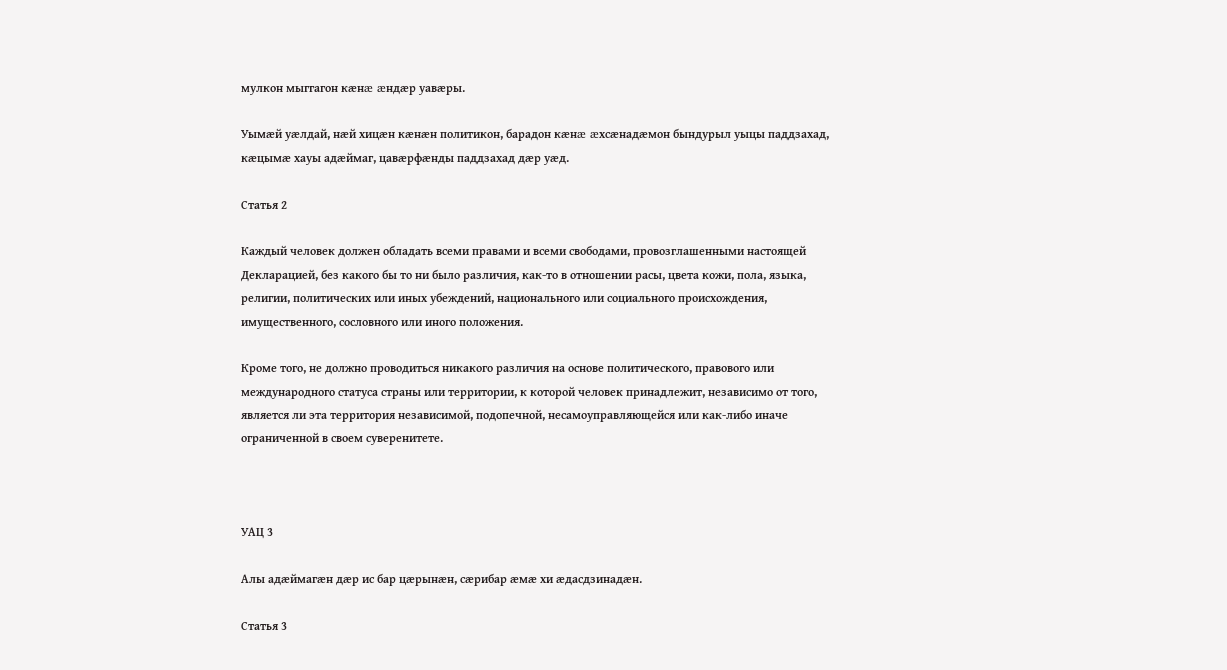мулкон мыггагон кæнæ æндæр уавæры.

Уымæй уæлдай, нæй хицæн кæнæн политикон, барадон кæнæ æхсæнадæмон бындурыл уыцы паддзахад, кæцымæ хауы адæймаг, цавæрфæнды паддзахад дæр уæд.

Статья 2

Каждый человек должен обладать всеми правами и всеми свободами, провозглашенными настоящей Декларацией, без какого бы то ни было различия, как-то в отношении расы, цвета кожи, пола, языка, религии, политических или иных убеждений, национального или социального происхождения, имущественного, сословного или иного положения.

Кроме того, не должно проводиться никакого различия на основе политического, правового или международного статуса страны или территории, к которой человек принадлежит, независимо от того, является ли эта территория независимой, подопечной, несамоуправляющейся или как-либо иначе ограниченной в своем суверенитете.



УАЦ 3

Алы адæймагæн дæр ис бар цæрынæн, сæрибар æмæ хи æдасдзинадæн.

Статья 3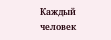Каждый человек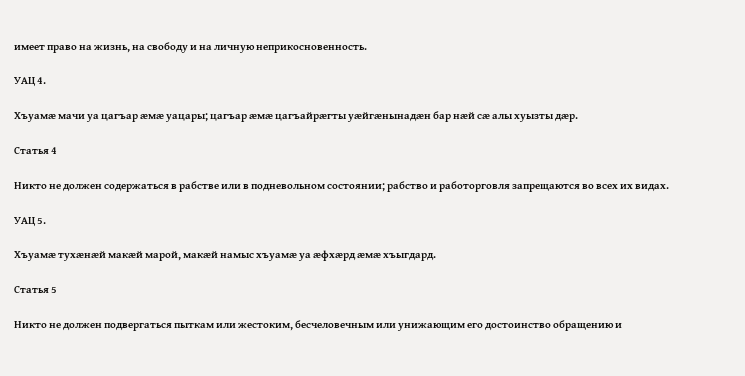имеет право на жизнь, на свободу и на личную неприкосновенность.

УАЦ 4.

Хъуамæ мачи уа цагъар æмæ уацары; цагъар æмæ цагъайрæгты уæйгæнынадæн бар нæй сæ алы хуызты дæр.

Статья 4

Никто не должен содержаться в рабстве или в подневольном состоянии; рабство и работорговля запрещаются во всех их видах.

УАЦ 5.

Хъуамæ тухæнæй макæй марой, макæй намыс хъуамæ уа æфхæрд æмæ хъыгдард.

Статья 5

Никто не должен подвергаться пыткам или жестоким, бесчеловечным или унижающим его достоинство обращению и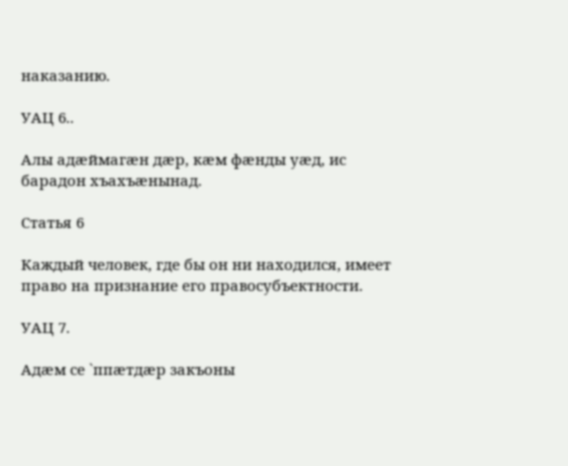наказанию.

УАЦ 6..

Алы адæймагæн дæр, кæм фæнды уæд, ис барадон хъахъæнынад.

Статья 6

Каждый человек, где бы он ни находился, имеет право на признание его правосубъектности.

УАЦ 7.

Адæм се `ппæтдæр закъоны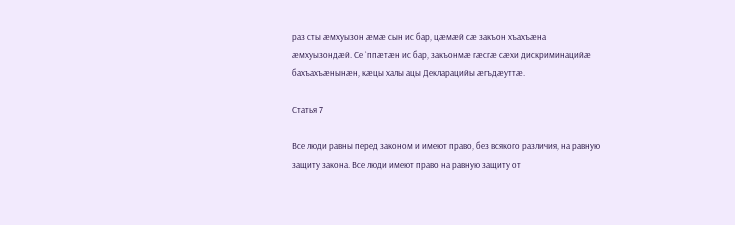раз сты æмхуызон æмæ сын ис бар, цæмæй сæ закъон хъахъæна æмхуызондæй. Се `ппæтæн ис бар, закъонмæ гæсгæ сæхи дискриминацийæ бахъахъæнынæн, кæцы халы ацы Декларацийы æгъдæуттæ.

Статья 7

Все люди равны перед законом и имеют право, без всякого различия, на равную защиту закона. Все люди имеют право на равную защиту от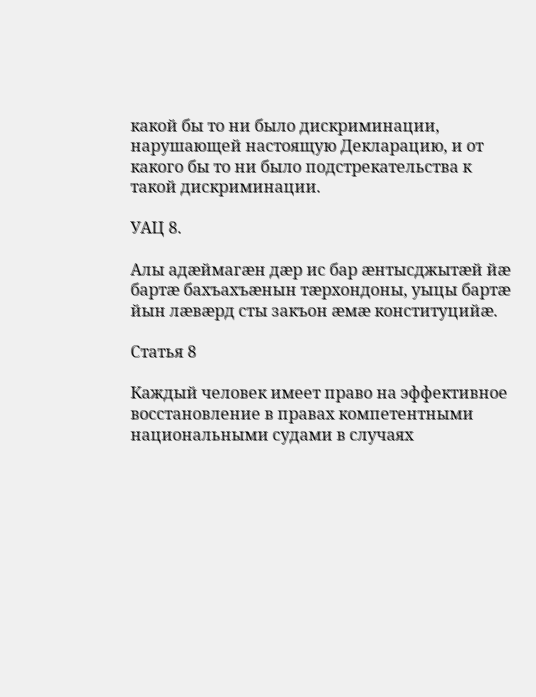какой бы то ни было дискриминации, нарушающей настоящую Декларацию, и от какого бы то ни было подстрекательства к такой дискриминации.

УАЦ 8.

Алы адæймагæн дæр ис бар æнтысджытæй йæ бартæ бахъахъæнын тæрхондоны, уыцы бартæ йын лæвæрд сты закъон æмæ конституцийæ.

Статья 8

Каждый человек имеет право на эффективное восстановление в правах компетентными национальными судами в случаях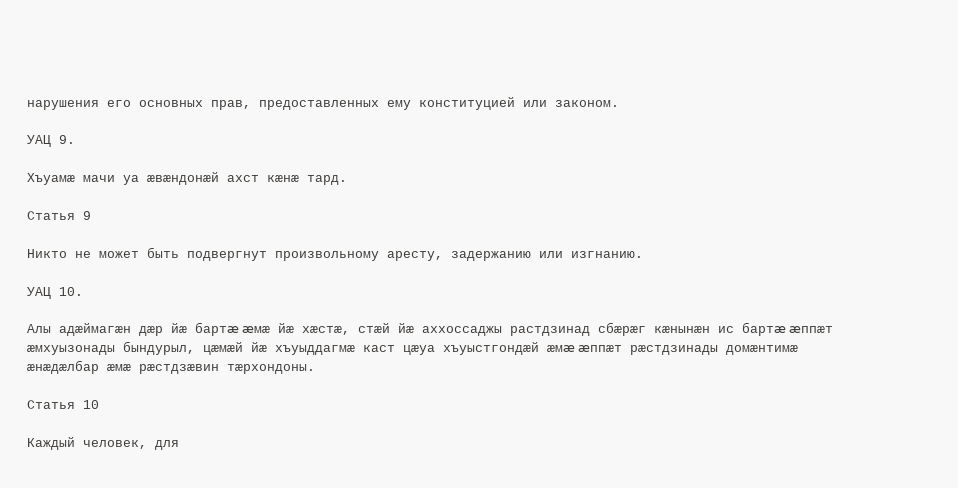нарушения его основных прав, предоставленных ему конституцией или законом.

УАЦ 9.

Хъуамæ мачи уа æвæндонæй ахст кæнæ тард.

Статья 9

Никто не может быть подвергнут произвольному аресту, задержанию или изгнанию.

УАЦ 10.

Алы адæймагæн дæр йæ бартæ æмæ йæ хæстæ, стæй йæ аххоссаджы растдзинад сбæрæг кæнынæн ис бартæ æппæт æмхуызонады бындурыл, цæмæй йæ хъуыддагмæ каст цæуа хъуыстгондæй æмæ æппæт рæстдзинады домæнтимæ æнæдæлбар æмæ рæстдзæвин тæрхондоны.

Статья 10

Каждый человек, для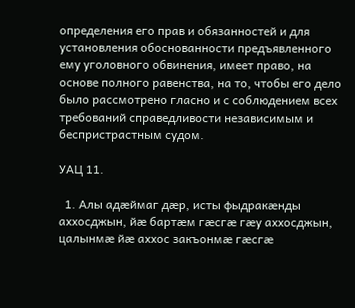определения его прав и обязанностей и для установления обоснованности предъявленного ему уголовного обвинения, имеет право, на основе полного равенства, на то, чтобы его дело было рассмотрено гласно и с соблюдением всех требований справедливости независимым и беспристрастным судом.

УАЦ 11.

  1. Алы адæймаг дæр, исты фыдракæнды аххосджын, йæ бартæм гæсгæ гæу аххосджын, цалынмæ йæ аххос закъонмæ гæсгæ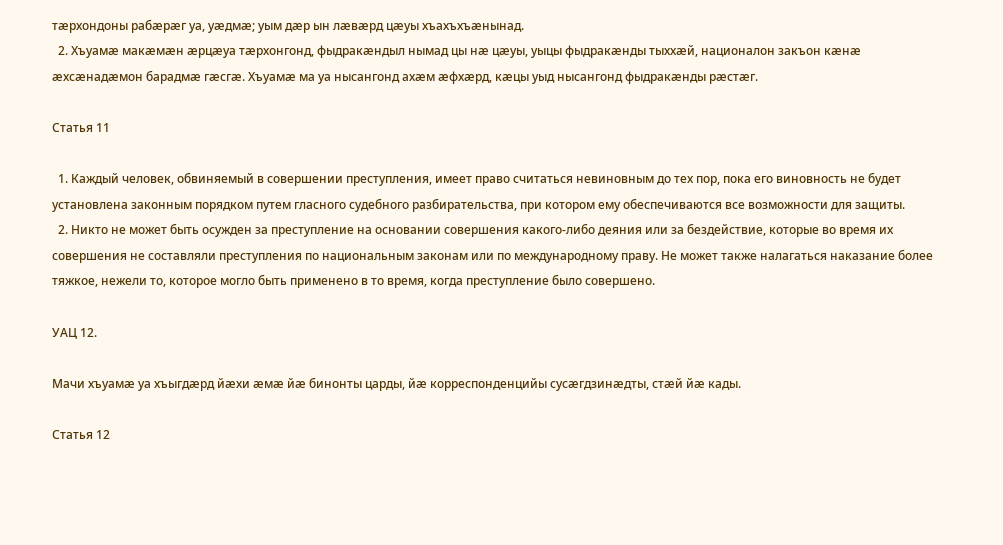тæрхондоны рабæрæг уа, уæдмæ; уым дæр ын лæвæрд цæуы хъахъхъæнынад.
  2. Хъуамæ макæмæн æрцæуа тæрхонгонд, фыдракæндыл нымад цы нæ цæуы, уыцы фыдракæнды тыххæй, националон закъон кæнæ æхсæнадæмон барадмæ гæсгæ. Хъуамæ ма уа нысангонд ахæм æфхæрд, кæцы уыд нысангонд фыдракæнды рæстæг.

Статья 11

  1. Каждый человек, обвиняемый в совершении преступления, имеет право считаться невиновным до тех пор, пока его виновность не будет установлена законным порядком путем гласного судебного разбирательства, при котором ему обеспечиваются все возможности для защиты.
  2. Никто не может быть осужден за преступление на основании совершения какого-либо деяния или за бездействие, которые во время их совершения не составляли преступления по национальным законам или по международному праву. Не может также налагаться наказание более тяжкое, нежели то, которое могло быть применено в то время, когда преступление было совершено.

УАЦ 12.

Мачи хъуамæ уа хъыгдæрд йæхи æмæ йæ бинонты царды, йæ корреспонденцийы сусæгдзинæдты, стæй йæ кады.

Статья 12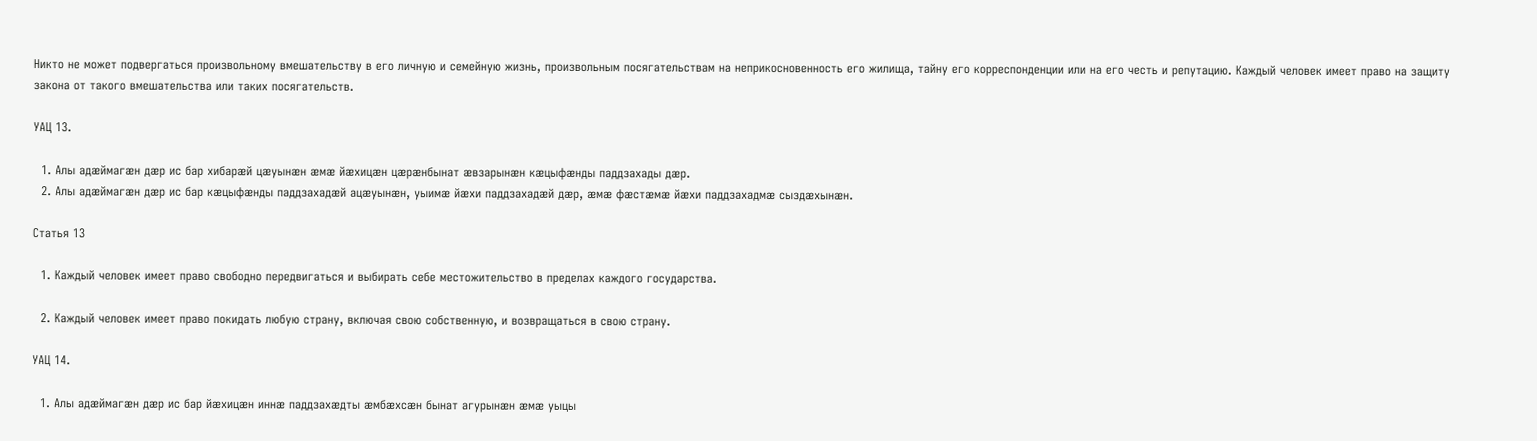Никто не может подвергаться произвольному вмешательству в его личную и семейную жизнь, произвольным посягательствам на неприкосновенность его жилища, тайну его корреспонденции или на его честь и репутацию. Каждый человек имеет право на защиту закона от такого вмешательства или таких посягательств.

УАЦ 13.

  1. Алы адæймагæн дæр ис бар хибарæй цæуынæн æмæ йæхицæн цæрæнбынат æвзарынæн кæцыфæнды паддзахады дæр.
  2. Алы адæймагæн дæр ис бар кæцыфæнды паддзахадæй ацæуынæн, уыимæ йæхи паддзахадæй дæр, æмæ фæстæмæ йæхи паддзахадмæ сыздæхынæн.

Статья 13

  1. Каждый человек имеет право свободно передвигаться и выбирать себе местожительство в пределах каждого государства.

  2. Каждый человек имеет право покидать любую страну, включая свою собственную, и возвращаться в свою страну.

УАЦ 14.

  1. Алы адæймагæн дæр ис бар йæхицæн иннæ паддзахæдты æмбæхсæн бынат агурынæн æмæ уыцы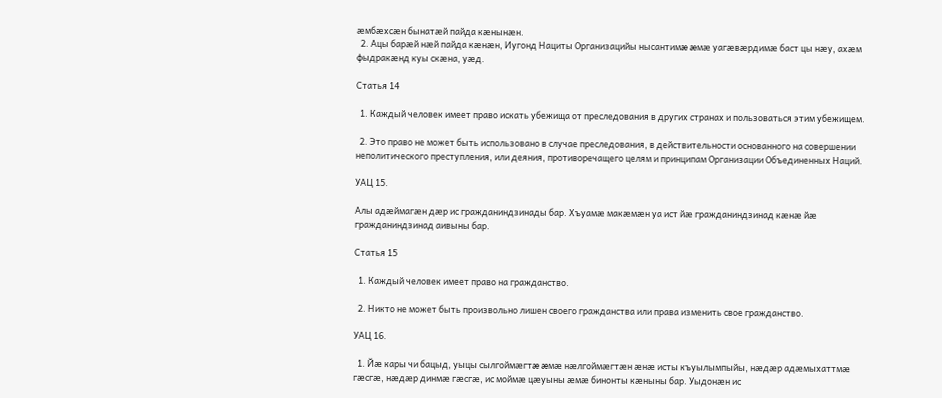æмбæхсæн бынатæй пайда кæнынæн.
  2. Ацы барæй нæй пайда кæнæн, Иугонд Нациты Организацийы нысантимæ æмæ уагæвæрдимæ баст цы нæу, ахæм фыдракæнд куы скæна, уæд.

Статья 14

  1. Каждый человек имеет право искать убежища от преследования в других странах и пользоваться этим убежищем.

  2. Это право не может быть использовано в случае преследования, в действительности основанного на совершении неполитического преступления, или деяния, противоречащего целям и принципам Организации Объединенных Наций.

УАЦ 15.

Алы адæймагæн дæр ис гражданиндзинады бар. Хъуамæ макæмæн уа ист йæ гражданиндзинад кæнæ йæ гражданиндзинад аивыны бар.

Статья 15

  1. Каждый человек имеет право на гражданство.

  2. Никто не может быть произвольно лишен своего гражданства или права изменить свое гражданство.

УАЦ 16.

  1. Йæ кары чи бацыд, уыцы сылгоймæгтæ æмæ нæлгоймæгтæн æнæ исты къуылымпыйы, нæдæр адæмыхаттмæ гæсгæ, нæдæр динмæ гæсгæ, ис моймæ цæуыны æмæ бинонты кæныны бар. Уыдонæн ис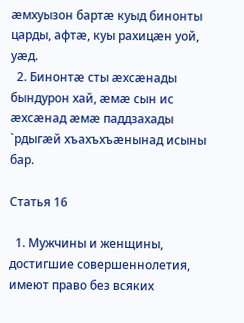æмхуызон бартæ куыд бинонты царды, афтæ, куы рахицæн уой, уæд.
  2. Бинонтæ сты æхсæнады бындурон хай, æмæ сын ис æхсæнад æмæ паддзахады `рдыгæй хъахъхъæнынад исыны бар.

Статья 16

  1. Мужчины и женщины, достигшие совершеннолетия, имеют право без всяких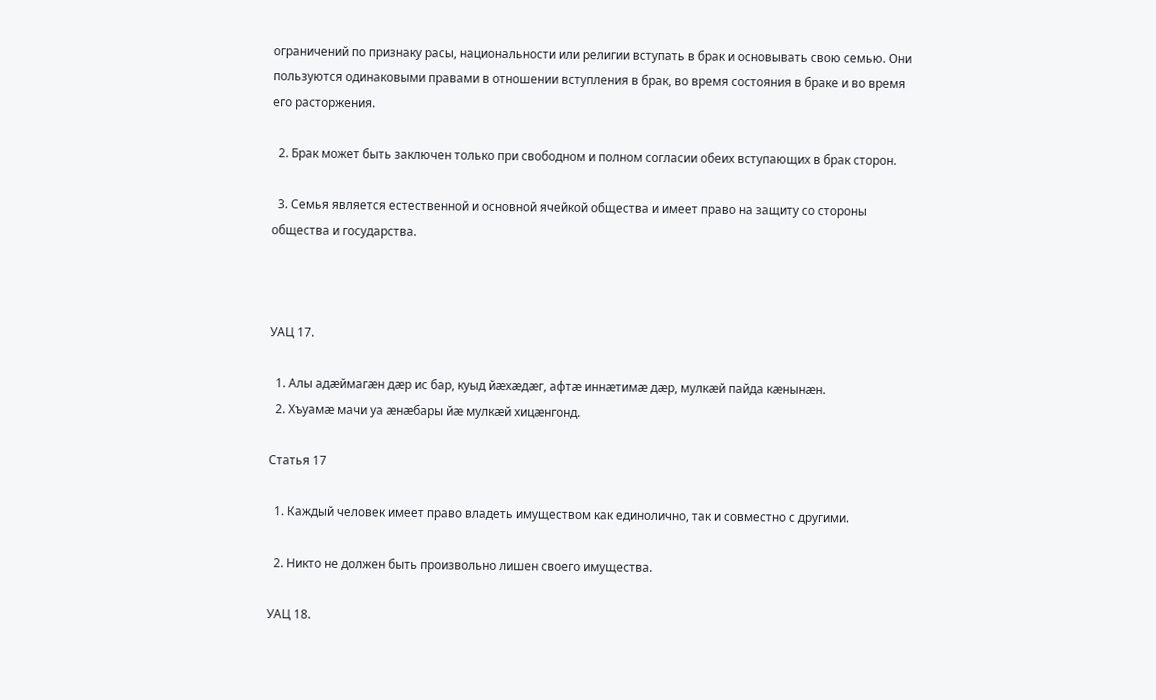ограничений по признаку расы, национальности или религии вступать в брак и основывать свою семью. Они пользуются одинаковыми правами в отношении вступления в брак, во время состояния в браке и во время его расторжения.

  2. Брак может быть заключен только при свободном и полном согласии обеих вступающих в брак сторон.

  3. Семья является естественной и основной ячейкой общества и имеет право на защиту со стороны общества и государства.



УАЦ 17.

  1. Алы адæймагæн дæр ис бар, куыд йæхæдæг, афтæ иннæтимæ дæр, мулкæй пайда кæнынæн.
  2. Хъуамæ мачи уа æнæбары йæ мулкæй хицæнгонд.

Статья 17

  1. Каждый человек имеет право владеть имуществом как единолично, так и совместно с другими.

  2. Никто не должен быть произвольно лишен своего имущества.

УАЦ 18.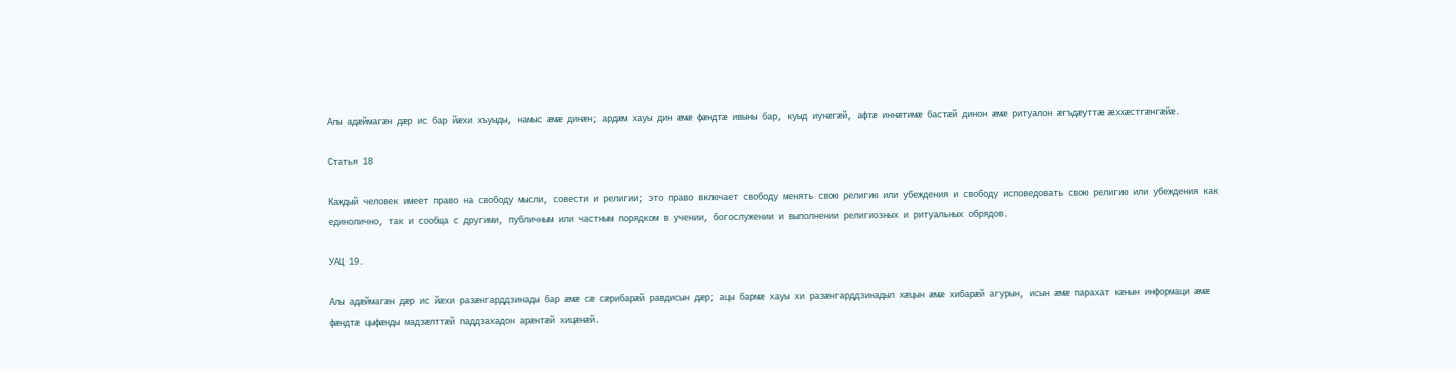Алы адæймагæн дæр ис бар йæхи хъуыды, намыс æмæ динæн; ардæм хауы дин æмæ фæндтæ ивыны бар, куыд иунæгæй, афтæ иннæтимæ бастæй динон æмæ ритуалон æгъдæуттæ æххæстгæнгæйæ.

Статья 18

Каждый человек имеет право на свободу мысли, совести и религии; это право включает свободу менять свою религию или убеждения и свободу исповедовать свою религию или убеждения как единолично, так и сообща с другими, публичным или частным порядком в учении, богослужении и выполнении религиозных и ритуальных обрядов.

УАЦ 19.

Алы адæймагæн дæр ис йæхи разæнгарддзинады бар æмæ сæ сæрибарæй равдисын дæр; ацы бармæ хауы хи разæнгарддзинадыл хæцын æмæ хибарæй агурын, исын æмæ парахат кæнын информаци æмæ фæндтæ цыфæнды мадзæлттæй паддзахадон арæнтæй хицæнæй.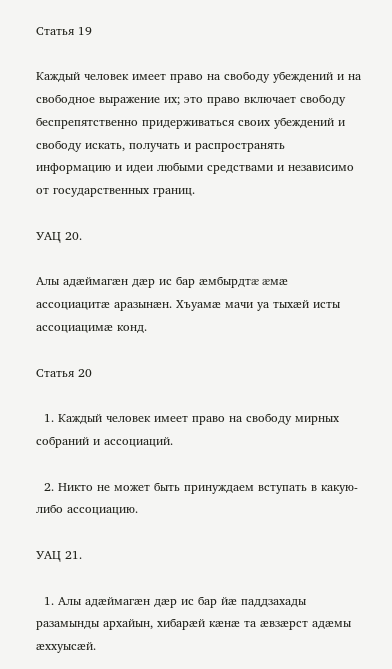Статья 19

Каждый человек имеет право на свободу убеждений и на свободное выражение их; это право включает свободу беспрепятственно придерживаться своих убеждений и свободу искать, получать и распространять информацию и идеи любыми средствами и независимо от государственных границ.

УАЦ 20.

Алы адæймагæн дæр ис бар æмбырдтæ æмæ ассоциацитæ аразынæн. Хъуамæ мачи уа тыхæй исты ассоциацимæ конд.

Статья 20

  1. Каждый человек имеет право на свободу мирных собраний и ассоциаций.

  2. Никто не может быть принуждаем вступать в какую-либо ассоциацию.

УАЦ 21.

  1. Алы адæймагæн дæр ис бар йæ паддзахады разамынды архайын, хибарæй кæнæ та æвзæрст адæмы æххуысæй.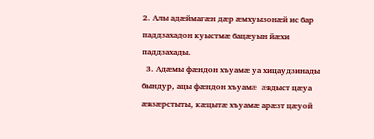2. Алы адæймагæн дæр æмхуызонæй ис бар паддзахадон куыстмæ бацæуын йæхи паддзахады.
  3. Адæмы фæндон хъуамæ уа хицаудзинады бындур, ацы фæндон хъуамæ æвдыст цæуа æвзæрстыты, кæцытæ хъуамæ арæзт цæуой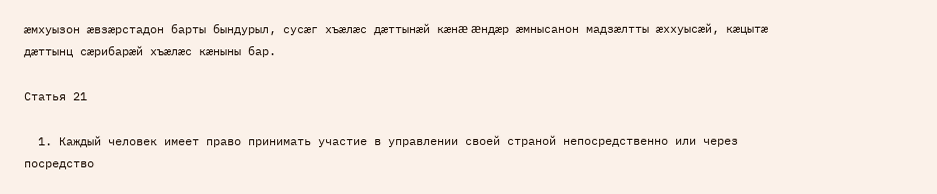æмхуызон æвзæрстадон барты бындурыл, сусæг хъæлæс дæттынæй кæнæ æндæр æмнысанон мадзæлтты æххуысæй, кæцытæ дæттынц сæрибарæй хъæлæс кæныны бар.

Статья 21

  1. Каждый человек имеет право принимать участие в управлении своей страной непосредственно или через посредство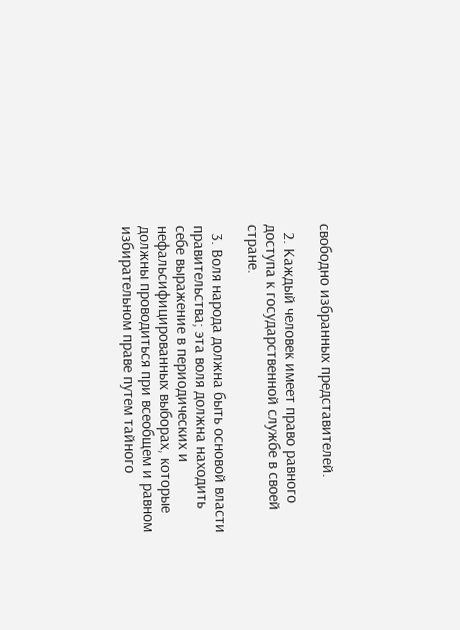свободно избранных представителей.

  2. Каждый человек имеет право равного доступа к государственной службе в своей стране.

  3. Воля народа должна быть основой власти правительства; эта воля должна находить себе выражение в периодических и нефальсифицированных выборах, которые должны проводиться при всеобщем и равном избирательном праве путем тайного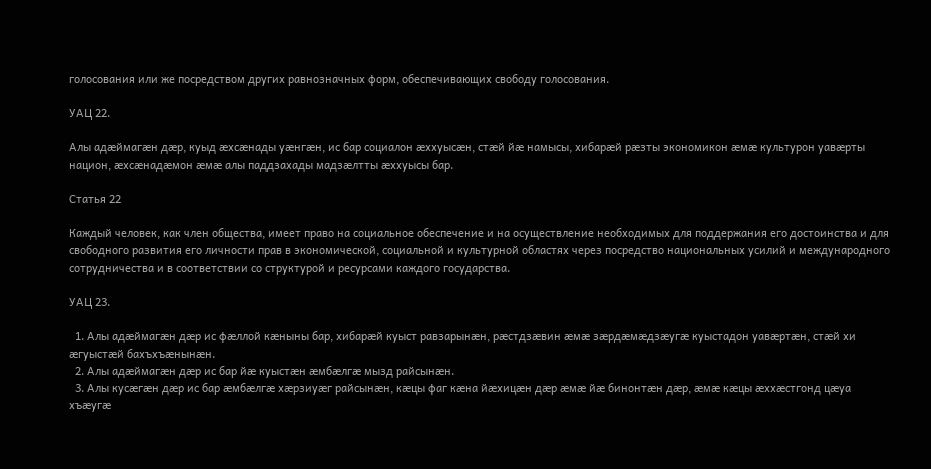голосования или же посредством других равнозначных форм, обеспечивающих свободу голосования.

УАЦ 22.

Алы адæймагæн дæр, куыд æхсæнады уæнгæн, ис бар социалон æххуысæн, стæй йæ намысы, хибарæй рæзты экономикон æмæ культурон уавæрты национ, æхсæнадæмон æмæ алы паддзахады мадзæлтты æххуысы бар.

Статья 22

Каждый человек, как член общества, имеет право на социальное обеспечение и на осуществление необходимых для поддержания его достоинства и для свободного развития его личности прав в экономической, социальной и культурной областях через посредство национальных усилий и международного сотрудничества и в соответствии со структурой и ресурсами каждого государства.

УАЦ 23.

  1. Алы адæймагæн дæр ис фæллой кæныны бар, хибарæй куыст равзарынæн, рæстдзæвин æмæ зæрдæмæдзæугæ куыстадон уавæртæн, стæй хи æгуыстæй бахъхъæнынæн.
  2. Алы адæймагæн дæр ис бар йæ куыстæн æмбæлгæ мызд райсынæн.
  3. Алы кусæгæн дæр ис бар æмбæлгæ хæрзиуæг райсынæн, кæцы фаг кæна йæхицæн дæр æмæ йæ бинонтæн дæр, æмæ кæцы æххæстгонд цæуа хъæугæ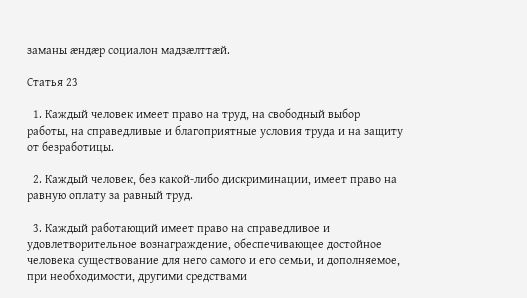заманы æндæр социалон мадзæлттæй.

Статья 23

  1. Каждый человек имеет право на труд, на свободный выбор работы, на справедливые и благоприятные условия труда и на защиту от безработицы.

  2. Каждый человек, без какой-либо дискриминации, имеет право на равную оплату за равный труд.

  3. Каждый работающий имеет право на справедливое и удовлетворительное вознаграждение, обеспечивающее достойное человека существование для него самого и его семьи, и дополняемое, при необходимости, другими средствами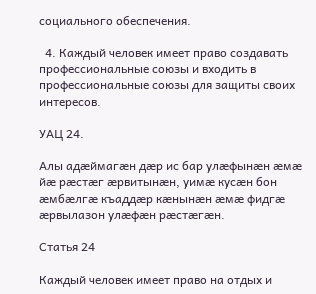социального обеспечения.

  4. Каждый человек имеет право создавать профессиональные союзы и входить в профессиональные союзы для защиты своих интересов.

УАЦ 24.

Алы адæймагæн дæр ис бар улæфынæн æмæ йæ рæстæг æрвитынæн, уимæ кусæн бон æмбæлгæ къаддæр кæнынæн æмæ фидгæ æрвылазон улæфæн рæстæгæн.

Статья 24

Каждый человек имеет право на отдых и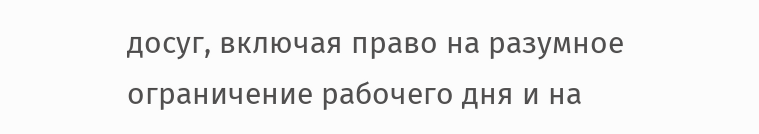досуг, включая право на разумное ограничение рабочего дня и на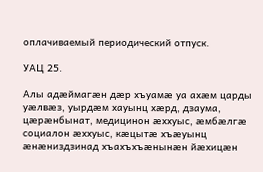оплачиваемый периодический отпуск.

УАЦ 25.

Алы адæймагæн дæр хъуамæ уа ахæм царды уæлвæз, уырдæм хауынц хæрд, дзаума, цæрæнбынат, медицинон æххуыс, æмбæлгæ социалон æххуыс, кæцытæ хъæуынц æнæниздзинад хъахъхъæнынæн йæхицæн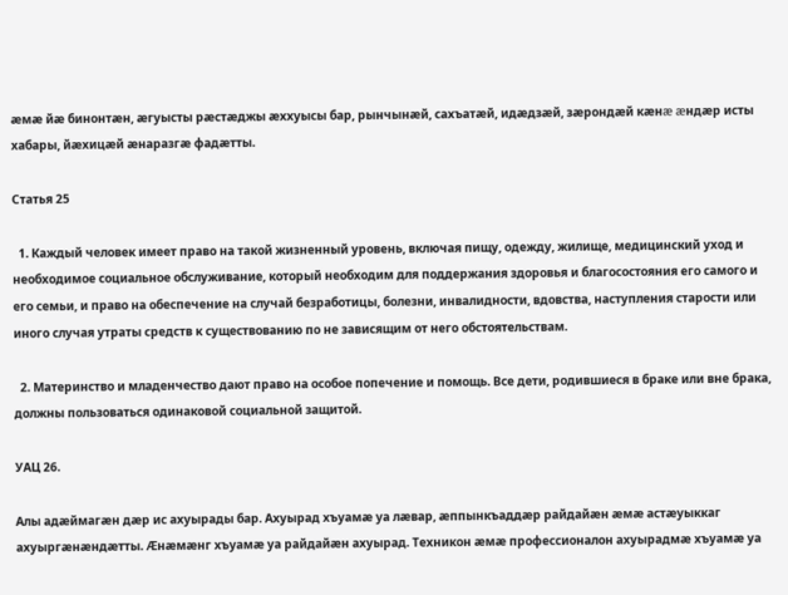æмæ йæ бинонтæн, æгуысты рæстæджы æххуысы бар, рынчынæй, сахъатæй, идæдзæй, зæрондæй кæнæ æндæр исты хабары, йæхицæй æнаразгæ фадæтты.

Статья 25

  1. Каждый человек имеет право на такой жизненный уровень, включая пищу, одежду, жилище, медицинский уход и необходимое социальное обслуживание, который необходим для поддержания здоровья и благосостояния его самого и его семьи, и право на обеспечение на случай безработицы, болезни, инвалидности, вдовства, наступления старости или иного случая утраты средств к существованию по не зависящим от него обстоятельствам.

  2. Материнство и младенчество дают право на особое попечение и помощь. Все дети, родившиеся в браке или вне брака, должны пользоваться одинаковой социальной защитой.

УАЦ 26.

Алы адæймагæн дæр ис ахуырады бар. Ахуырад хъуамæ уа лæвар, æппынкъаддæр райдайæн æмæ астæуыккаг ахуыргæнæндæтты. Æнæмæнг хъуамæ уа райдайæн ахуырад. Техникон æмæ профессионалон ахуырадмæ хъуамæ уа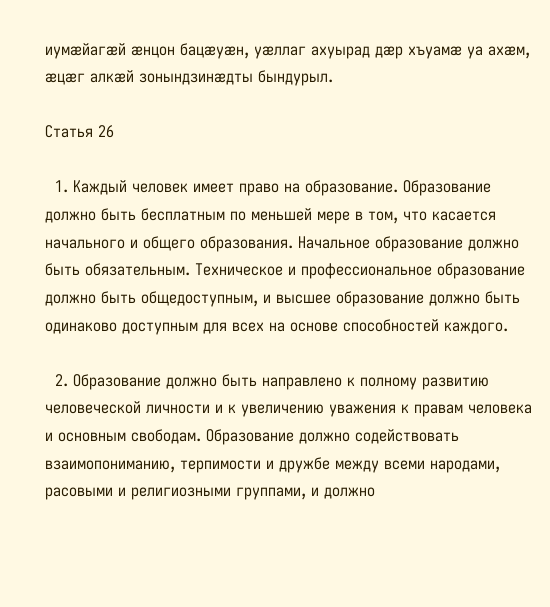иумæйагæй æнцон бацæуæн, уæллаг ахуырад дæр хъуамæ уа ахæм, æцæг алкæй зонындзинæдты бындурыл.

Статья 26

  1. Каждый человек имеет право на образование. Образование должно быть бесплатным по меньшей мере в том, что касается начального и общего образования. Начальное образование должно быть обязательным. Техническое и профессиональное образование должно быть общедоступным, и высшее образование должно быть одинаково доступным для всех на основе способностей каждого.

  2. Образование должно быть направлено к полному развитию человеческой личности и к увеличению уважения к правам человека и основным свободам. Образование должно содействовать взаимопониманию, терпимости и дружбе между всеми народами, расовыми и религиозными группами, и должно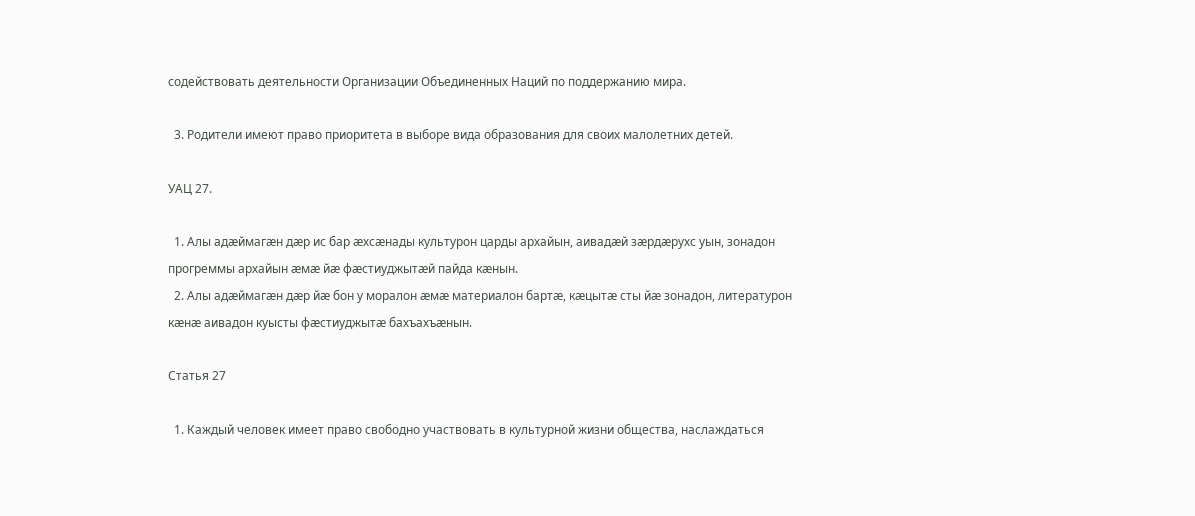содействовать деятельности Организации Объединенных Наций по поддержанию мира.

  3. Родители имеют право приоритета в выборе вида образования для своих малолетних детей.

УАЦ 27.

  1. Алы адæймагæн дæр ис бар æхсæнады культурон царды архайын, аивадæй зæрдæрухс уын, зонадон прогреммы архайын æмæ йæ фæстиуджытæй пайда кæнын.
  2. Алы адæймагæн дæр йæ бон у моралон æмæ материалон бартæ, кæцытæ сты йæ зонадон, литературон кæнæ аивадон куысты фæстиуджытæ бахъахъæнын.

Статья 27

  1. Каждый человек имеет право свободно участвовать в культурной жизни общества, наслаждаться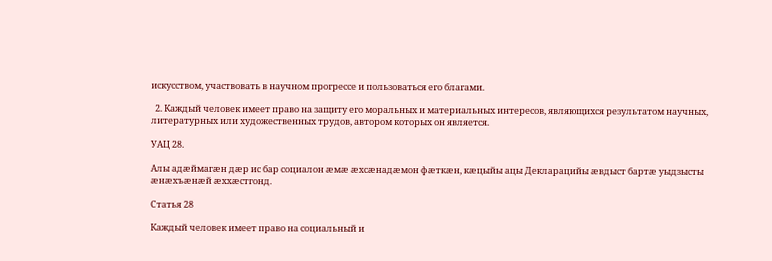искусством, участвовать в научном прогрессе и пользоваться его благами.

  2. Каждый человек имеет право на защиту его моральных и материальных интересов, являющихся результатом научных, литературных или художественных трудов, автором которых он является.

УАЦ 28.

Алы адæймагæн дæр ис бар социалон æмæ æхсæнадæмон фæткæн, кæцыйы ацы Декларацийы æвдыст бартæ уыдзысты æнæхъæнæй æххæстгонд.

Статья 28

Каждый человек имеет право на социальный и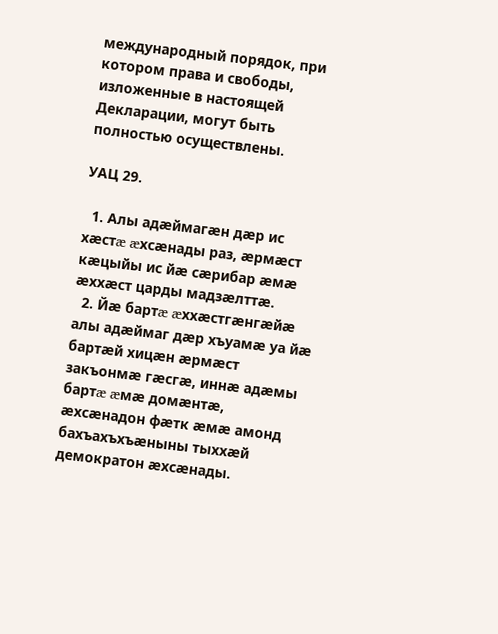международный порядок, при котором права и свободы, изложенные в настоящей Декларации, могут быть полностью осуществлены.

УАЦ 29.

  1. Алы адæймагæн дæр ис хæстæ æхсæнады раз, æрмæст кæцыйы ис йæ сæрибар æмæ æххæст царды мадзæлттæ.
  2. Йæ бартæ æххæстгæнгæйæ алы адæймаг дæр хъуамæ уа йæ бартæй хицæн æрмæст закъонмæ гæсгæ, иннæ адæмы бартæ æмæ домæнтæ, æхсæнадон фæтк æмæ амонд бахъахъхъæныны тыххæй демократон æхсæнады.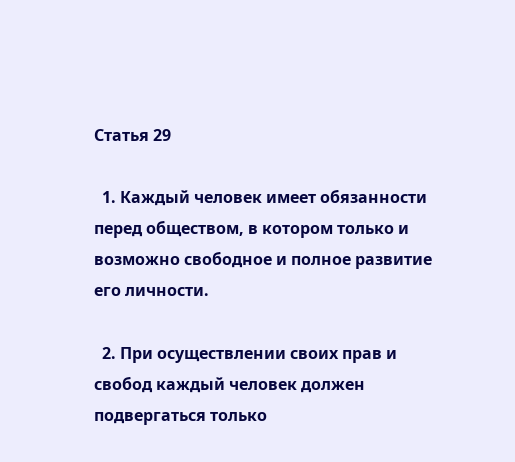Статья 29

  1. Каждый человек имеет обязанности перед обществом, в котором только и возможно свободное и полное развитие его личности.

  2. При осуществлении своих прав и свобод каждый человек должен подвергаться только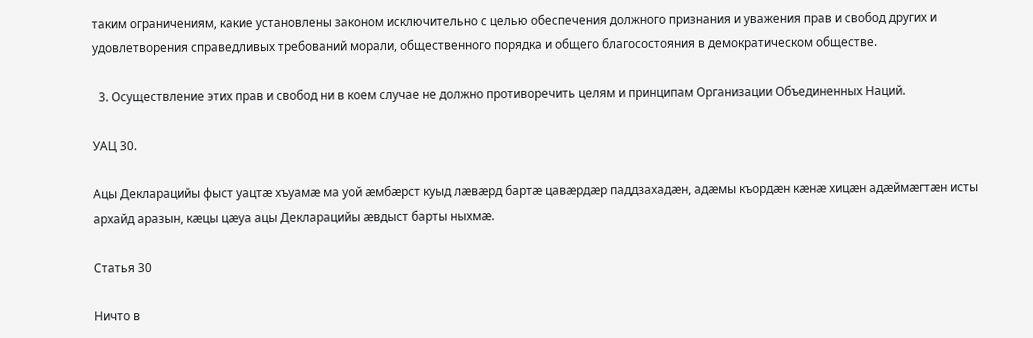таким ограничениям, какие установлены законом исключительно с целью обеспечения должного признания и уважения прав и свобод других и удовлетворения справедливых требований морали, общественного порядка и общего благосостояния в демократическом обществе.

  3. Осуществление этих прав и свобод ни в коем случае не должно противоречить целям и принципам Организации Объединенных Наций.

УАЦ 30.

Ацы Декларацийы фыст уацтæ хъуамæ ма уой æмбæрст куыд лæвæрд бартæ цавæрдæр паддзахадæн, адæмы къордæн кæнæ хицæн адæймæгтæн исты архайд аразын, кæцы цæуа ацы Декларацийы æвдыст барты ныхмæ.

Статья 30

Ничто в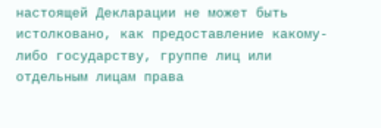настоящей Декларации не может быть истолковано, как предоставление какому-либо государству, группе лиц или отдельным лицам права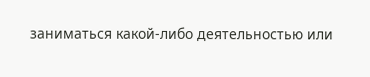заниматься какой-либо деятельностью или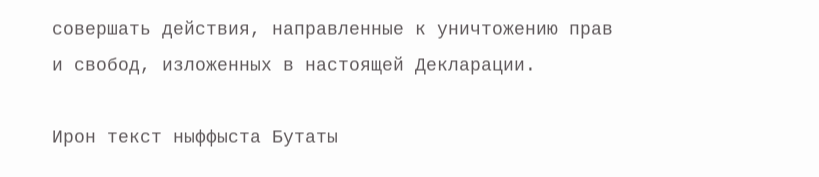совершать действия, направленные к уничтожению прав и свобод, изложенных в настоящей Декларации.

Ирон текст ныффыста Бутаты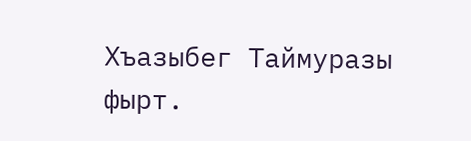Хъазыбег Таймуразы фырт.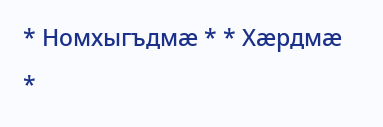* Номхыгъдмæ * * Хæрдмæ *